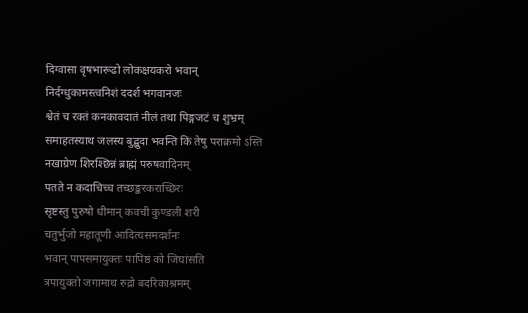दिग्वासा वृषभारूढो लोकक्षयकरो भवान्
निर्दग्धुकामस्त्वनिशं ददर्श भगवानजः
श्वेतं च रक्तं कनकावदातं नीलं तथा पिङ्गजटं च शुभ्रम्
समाहतस्याथ जलस्य बुद्बुदा भवन्ति किं तेषु पराक्रमो ऽस्ति
नखाग्रेण शिरश्छिन्नं ब्राह्मं परुषवादिनम्
पतते न कदाचिच्च तच्छङ्करकराच्छिरः
सृष्टस्तु पुरुषो धीमान् कवची कुण्डली शरी
चतुर्भुजो महातूणी आदित्यसमदर्शनः
भवान् पापसमायुक्तः पापिष्ठं को जिघांसति
त्रपायुक्तो जगामाथ रुद्रो बदरिकाश्रमम्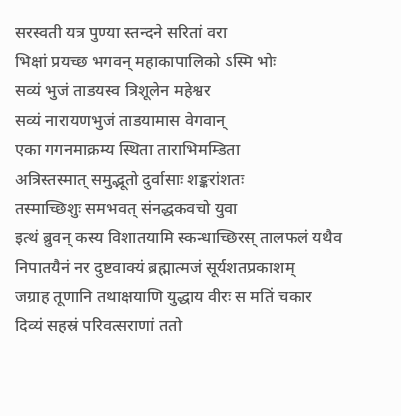सरस्वती यत्र पुण्या स्तन्दने सरितां वरा
भिक्षां प्रयच्छ भगवन् महाकापालिको ऽस्मि भोः
सव्यं भुजं ताडयस्व त्रिशूलेन महेश्वर
सव्यं नारायणभुजं ताडयामास वेगवान्
एका गगनमाक्रम्य स्थिता ताराभिमम्डिता
अत्रिस्तस्मात् समुद्भूतो दुर्वासाः शङ्करांशतः
तस्माच्छिशुः समभवत् संनद्धकवचो युवा
इत्थं ब्रुवन् कस्य विशातयामि स्कन्धाच्छिरस् तालफलं यथैव
निपातयैनं नर दुष्टवाक्यं ब्रह्मात्मजं सूर्यशतप्रकाशम्
जग्राह तूणानि तथाक्षयाणि युद्धाय वीरः स मतिं चकार
दिव्यं सहस्रं परिवत्सराणां ततो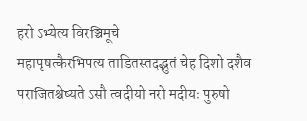हरो ऽभ्येत्य विरञ्चिमूचे
महापृषत्कैरभिपत्य ताडितस्तदद्भुतं चेह दिशो दशैव
पराजितश्चेष्यते ऽसौ त्वदीयो नरो मदीयः पुरुषो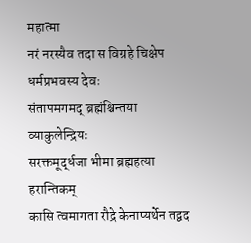महात्मा
नरं नरस्यैव तदा स विग्रहे चिक्षेप धर्मप्रभवस्य देवः
संतापमगमद् ब्रह्मंश्चिन्तया व्याकुलेन्द्रियः
सरक्तमूर्द्धजा भीमा ब्रह्महत्या हरान्तिकम्
कासि त्वमागता रौद्रे केनाप्यर्थेन तद्वद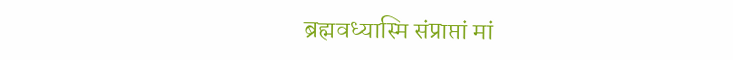ब्रह्मवध्यास्मि संप्राप्तां मां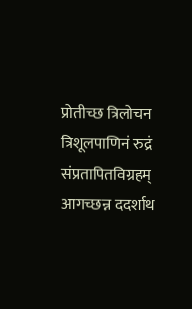प्रोतीच्छ त्रिलोचन
त्रिशूलपाणिनं रुद्रं संप्रतापितविग्रहम्
आगच्छन्न ददर्शाथ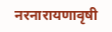नरनारायणावृषी